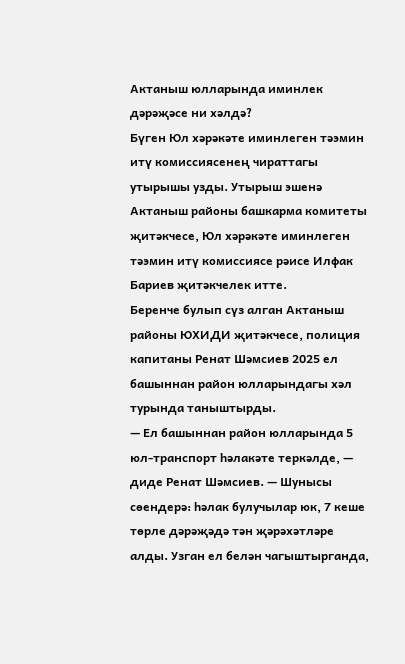Актаныш юлларында иминлек дәрәҗәсе ни хәлдә?
Бүген Юл хәрәкәте иминлеген тәэмин итү комиссиясенең чираттагы утырышы узды. Утырыш эшенә Актаныш районы башкарма комитеты җитәкчесе, Юл хәрәкәте иминлеген тәэмин итү комиссиясе рәисе Илфак Бариев җитәкчелек итте.
Беренче булып сүз алган Актаныш районы ЮХИДИ җитәкчесе, полиция капитаны Ренат Шәмсиев 2025 ел башыннан район юлларындагы хәл турында таныштырды.
— Ел башыннан район юлларында 5 юл-транспорт һәлакәте теркәлде, — диде Ренат Шәмсиев. — Шунысы сөендерә: һәлак булучылар юк, 7 кеше төрле дәрәҗәдә тән җәрәхәтләре алды. Узган ел белән чагыштырганда,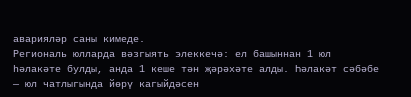аварияләр саны кимеде.
Региональ юлларда вәзгыять элеккечә: ел башыннан 1 юл һәлакәте булды, анда 1 кеше тән җәрәхәте алды. Һәлакәт сәбәбе — юл чатлыгында йөрү кагыйдәсен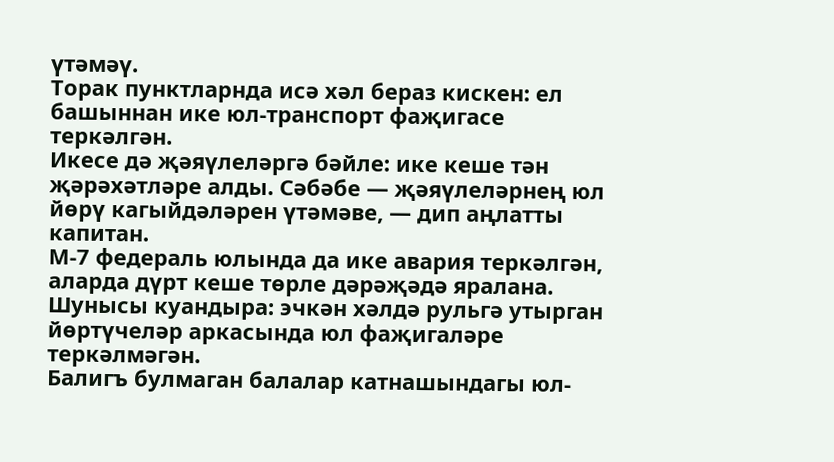үтәмәү.
Торак пунктларнда исә хәл бераз кискен: ел башыннан ике юл-транспорт фаҗигасе теркәлгән.
Икесе дә җәяүлеләргә бәйле: ике кеше тән җәрәхәтләре алды. Сәбәбе — җәяүлеләрнең юл йөрү кагыйдәләрен үтәмәве, — дип аңлатты капитан.
М-7 федераль юлында да ике авария теркәлгән, аларда дүрт кеше төрле дәрәҗәдә яралана. Шунысы куандыра: эчкән хәлдә рульгә утырган йөртүчеләр аркасында юл фаҗигаләре теркәлмәгән.
Балигъ булмаган балалар катнашындагы юл-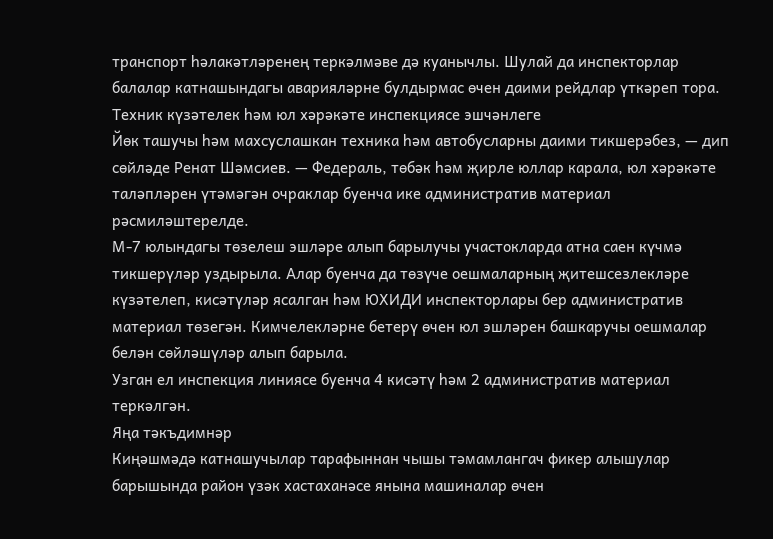транспорт һәлакәтләренең теркәлмәве дә куанычлы. Шулай да инспекторлар балалар катнашындагы аварияләрне булдырмас өчен даими рейдлар үткәреп тора.
Техник күзәтелек һәм юл хәрәкәте инспекциясе эшчәнлеге
Йөк ташучы һәм махсуслашкан техника һәм автобусларны даими тикшерәбез, — дип сөйләде Ренат Шәмсиев. — Федераль, төбәк һәм җирле юллар карала, юл хәрәкәте таләпләрен үтәмәгән очраклар буенча ике административ материал рәсмиләштерелде.
М-7 юлындагы төзелеш эшләре алып барылучы участокларда атна саен күчмә тикшерүләр уздырыла. Алар буенча да төзүче оешмаларның җитешсезлекләре күзәтелеп, кисәтүләр ясалган һәм ЮХИДИ инспекторлары бер административ материал төзегән. Кимчелекләрне бетерү өчен юл эшләрен башкаручы оешмалар белән сөйләшүләр алып барыла.
Узган ел инспекция линиясе буенча 4 кисәтү һәм 2 административ материал теркәлгән.
Яңа тәкъдимнәр
Киңәшмәдә катнашучылар тарафыннан чышы тәмамлангач фикер алышулар барышында район үзәк хастаханәсе янына машиналар өчен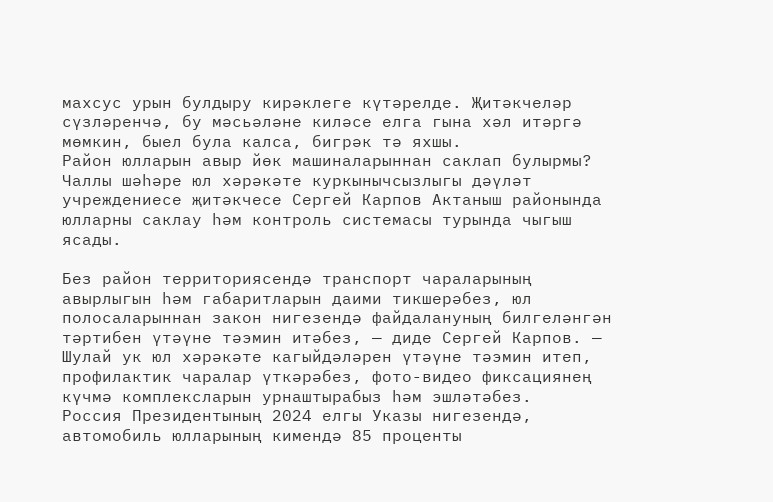махсус урын булдыру кирәклеге күтәрелде. Җитәкчеләр сүзләренчә, бу мәсьәләне киләсе елга гына хәл итәргә мөмкин, быел була калса, бигрәк тә яхшы.
Район юлларын авыр йөк машиналарыннан саклап булырмы?
Чаллы шәһәре юл хәрәкәте куркынычсызлыгы дәүләт учреждениесе җитәкчесе Сергей Карпов Актаныш районында юлларны саклау һәм контроль системасы турында чыгыш ясады.

Без район территориясендә транспорт чараларының авырлыгын һәм габаритларын даими тикшерәбез, юл полосаларыннан закон нигезендә файдалануның билгеләнгән тәртибен үтәүне тәэмин итәбез, — диде Сергей Карпов. — Шулай ук юл хәрәкәте кагыйдәләрен үтәүне тәэмин итеп, профилактик чаралар үткәрәбез, фото-видео фиксациянең күчмә комплексларын урнаштырабыз һәм эшләтәбез.
Россия Президентының 2024 елгы Указы нигезендә, автомобиль юлларының кимендә 85 проценты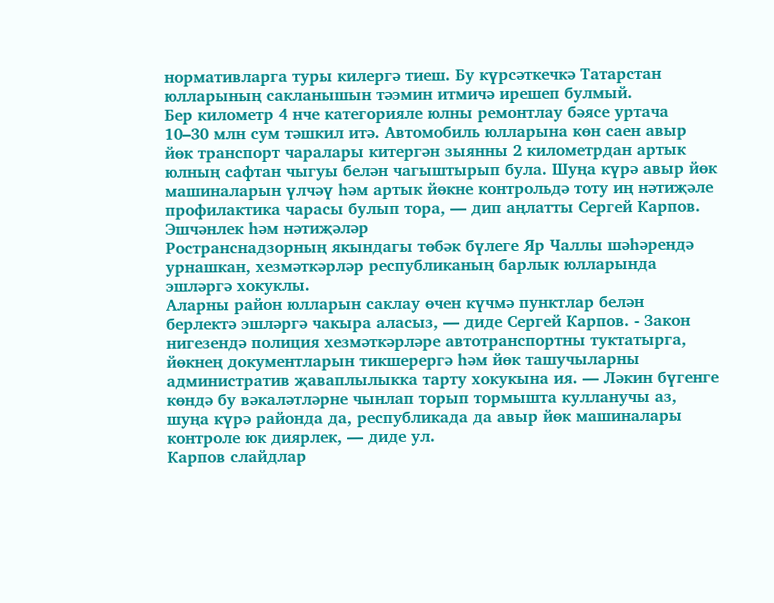нормативларга туры килергә тиеш. Бу күрсәткечкә Татарстан юлларының сакланышын тәэмин итмичә ирешеп булмый.
Бер километр 4 нче категорияле юлны ремонтлау бәясе уртача 10–30 млн сум тәшкил итә. Автомобиль юлларына көн саен авыр йөк транспорт чаралары китергән зыянны 2 километрдан артык юлның сафтан чыгуы белән чагыштырып була. Шуңа күрә авыр йөк машиналарын үлчәү һәм артык йөкне контрольдә тоту иң нәтиҗәле профилактика чарасы булып тора, — дип аңлатты Сергей Карпов.
Эшчәнлек һәм нәтиҗәләр
Ространснадзорның якындагы төбәк бүлеге Яр Чаллы шәһәрендә урнашкан, хезмәткәрләр республиканың барлык юлларында эшләргә хокуклы.
Аларны район юлларын саклау өчен күчмә пунктлар белән берлектә эшләргә чакыра аласыз, — диде Сергей Карпов. - Закон нигезендә полиция хезмәткәрләре автотранспортны туктатырга, йөкнең документларын тикшерергә һәм йөк ташучыларны административ җаваплылыкка тарту хокукына ия. — Ләкин бүгенге көндә бу вәкаләтләрне чынлап торып тормышта кулланучы аз, шуңа күрә районда да, республикада да авыр йөк машиналары контроле юк диярлек, — диде ул.
Карпов слайдлар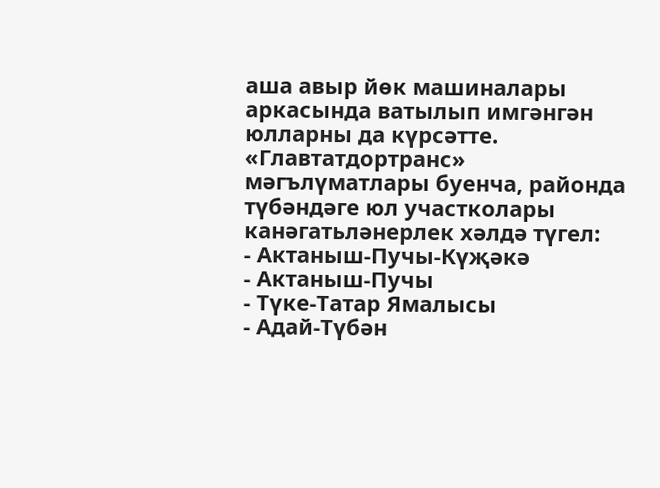аша авыр йөк машиналары аркасында ватылып имгәнгән юлларны да күрсәтте. «Главтатдортранс» мәгълүматлары буенча, районда түбәндәге юл участколары канәгатьләнерлек хәлдә түгел:
- Актаныш-Пучы-Күҗәкә
- Актаныш-Пучы
- Түке-Татар Ямалысы
- Адай-Түбән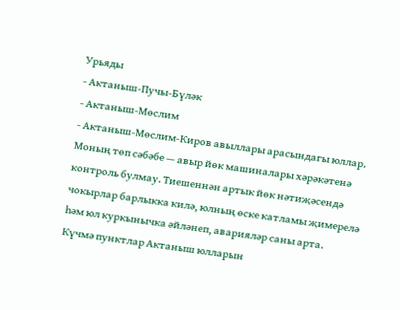Урьяды
- Актаныш-Пучы-Бүләк
- Актаныш-Мөслим
- Актаныш-Мөслим-Киров авыллары арасындагы юллар.
Моның төп сәбәбе — авыр йөк машиналары хәрәкәтенә контроль булмау. Тиешеннән артык йөк нәтиҗәсендә чокырлар барлыкка килә, юлның өске катламы җимерелә һәм юл куркынычка әйләнеп, аварияләр саны арта.
Күчмә пунктлар Актаныш юлларын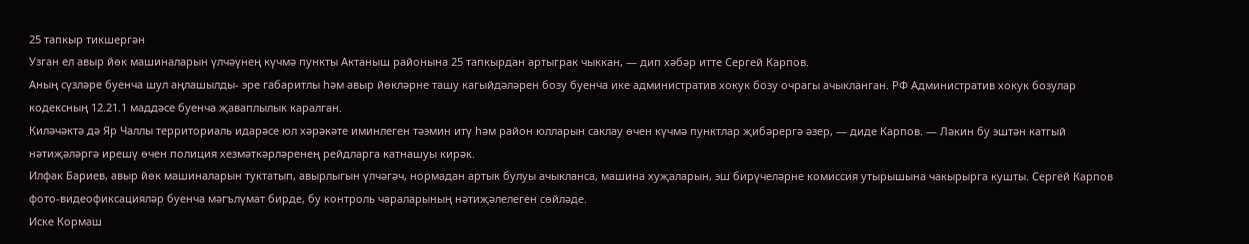25 тапкыр тикшергән
Узган ел авыр йөк машиналарын үлчәүнең күчмә пункты Актаныш районына 25 тапкырдан артыграк чыккан, — дип хәбәр итте Сергей Карпов.
Аның сүзләре буенча шул аңлашылды- эре габаритлы һәм авыр йөкләрне ташу кагыйдәләрен бозу буенча ике административ хокук бозу очрагы ачыкланган. РФ Административ хокук бозулар кодексның 12.21.1 маддәсе буенча җаваплылык каралган.
Киләчәктә дә Яр Чаллы территориаль идарәсе юл хәрәкәте иминлеген тәэмин итү һәм район юлларын саклау өчен күчмә пунктлар җибәрергә әзер, — диде Карпов. — Ләкин бу эштән катгый нәтиҗәләргә ирешү өчен полиция хезмәткәрләренең рейдларга катнашуы кирәк.
Илфак Бариев, авыр йөк машиналарын туктатып, авырлыгын үлчәгәч, нормадан артык булуы ачыкланса, машина хуҗаларын, эш бирүчеләрне комиссия утырышына чакырырга кушты. Сергей Карпов фото-видеофиксацияләр буенча мәгълүмат бирде, бу контроль чараларының нәтиҗәлелеген сөйләде.
Иске Кормаш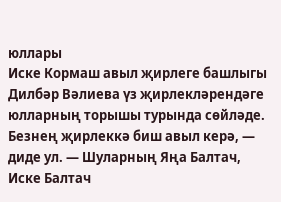юллары
Иске Кормаш авыл җирлеге башлыгы Дилбәр Вәлиева үз җирлекләрендәге юлларның торышы турында сөйләде.
Безнең җирлеккә биш авыл керә, — диде ул. — Шуларның Яңа Балтач, Иске Балтач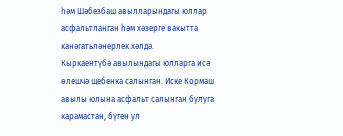һәм Шәбезбаш авылларындагы юллар асфальтланган һәм хәзерге вакытта канәгатьләнерлек хәлдә.
Кыркаентүбә авылындагы юлларга исә өлешчә щебенка салынган. Иске Кормаш авылы юлына асфальт салынган булуга карамастан, бүген ул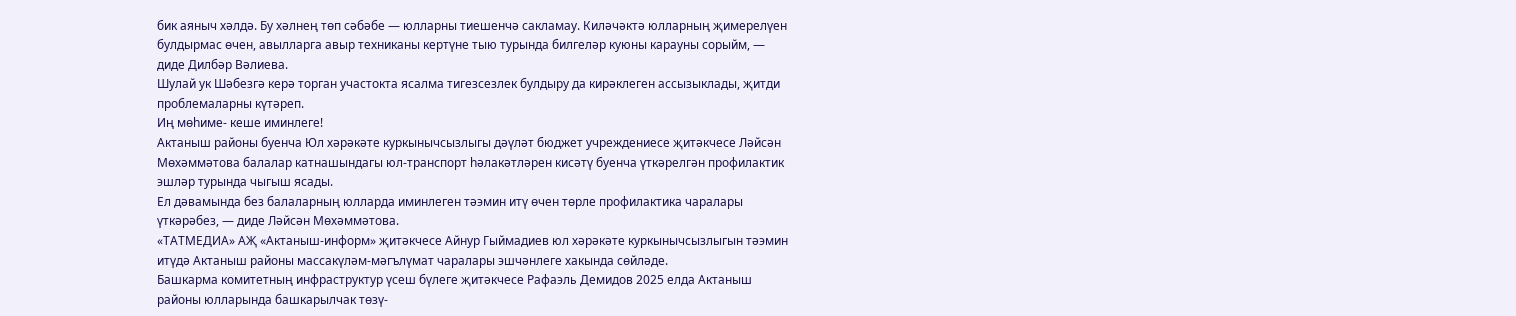бик аяныч хәлдә. Бу хәлнең төп сәбәбе — юлларны тиешенчә сакламау. Киләчәктә юлларның җимерелүен булдырмас өчен, авылларга авыр техниканы кертүне тыю турында билгеләр куюны карауны сорыйм, — диде Дилбәр Вәлиева.
Шулай ук Шәбезгә керә торган участокта ясалма тигезсезлек булдыру да кирәклеген ассызыклады, җитди проблемаларны күтәреп.
Иң мөһиме- кеше иминлеге!
Актаныш районы буенча Юл хәрәкәте куркынычсызлыгы дәүләт бюджет учреждениесе җитәкчесе Ләйсән Мөхәммәтова балалар катнашындагы юл-транспорт һәлакәтләрен кисәтү буенча үткәрелгән профилактик эшләр турында чыгыш ясады.
Ел дәвамында без балаларның юлларда иминлеген тәэмин итү өчен төрле профилактика чаралары үткәрәбез, — диде Ләйсән Мөхәммәтова.
«ТАТМЕДИА» АҖ «Актаныш-информ» җитәкчесе Айнур Гыймадиев юл хәрәкәте куркынычсызлыгын тәэмин итүдә Актаныш районы массакүләм-мәгълүмат чаралары эшчәнлеге хакында сөйләде.
Башкарма комитетның инфраструктур үсеш бүлеге җитәкчесе Рафаэль Демидов 2025 елда Актаныш районы юлларында башкарылчак төзү-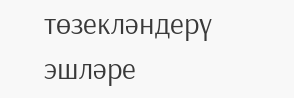төзекләндерү эшләре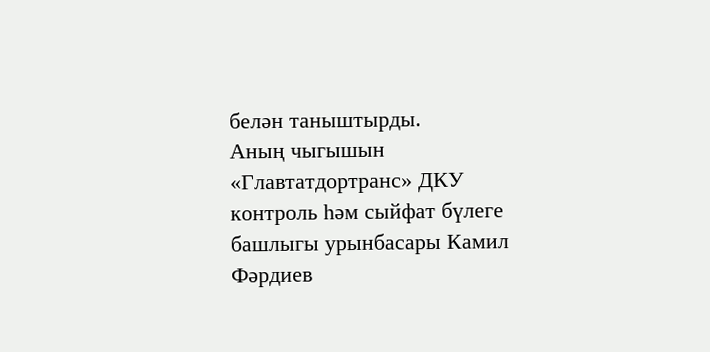белән таныштырды.
Аның чыгышын «Главтатдортранс» ДКУ контроль һәм сыйфат бүлеге башлыгы урынбасары Камил Фәрдиев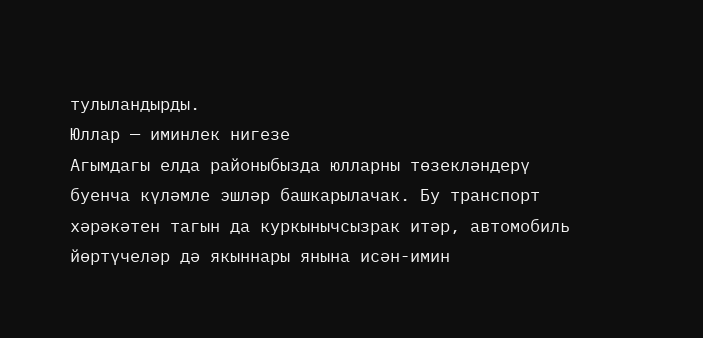тулыландырды.
Юллар — иминлек нигезе
Агымдагы елда районыбызда юлларны төзекләндерү буенча күләмле эшләр башкарылачак. Бу транспорт хәрәкәтен тагын да куркынычсызрак итәр, автомобиль йөртүчеләр дә якыннары янына исән-имин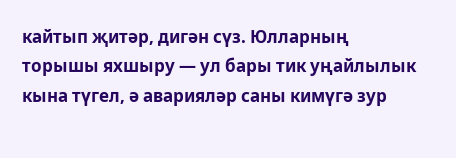кайтып җитәр, дигән сүз. Юлларның торышы яхшыру — ул бары тик уңайлылык кына түгел, ә аварияләр саны кимүгә зур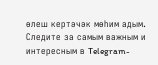өлеш кертәчәк мөһим адым.
Следите за самым важным и интересным в Telegram-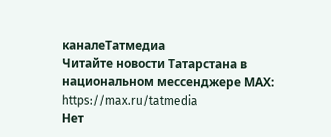каналеТатмедиа
Читайте новости Татарстана в национальном мессенджере MАХ: https://max.ru/tatmedia
Нет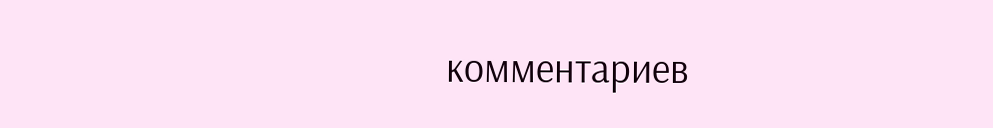комментариев